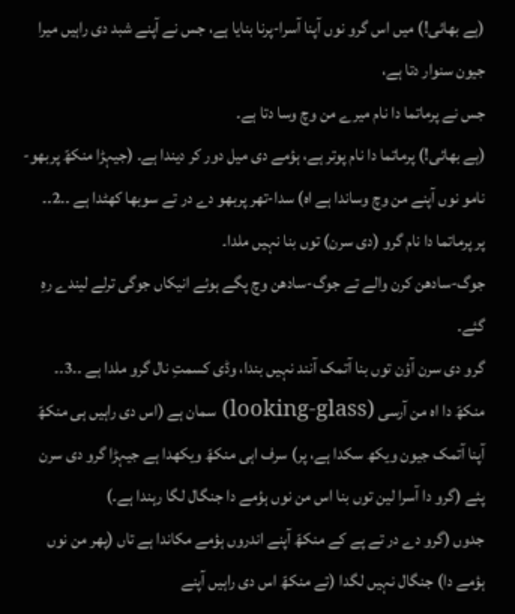(ہے بھائی!) میں اس گرو نوں آپنا آسرا-پرنا بنایا ہے، جس نے آپنے شبد دی راہیں میرا جیون سنوار دتا ہے،
جس نے پرماتما دا نام میرے من وچ وسا دتا ہے۔
(ہے بھائی!) پرماتما دا نام پوتر ہے، ہؤمے دی میل دور کر دیندا ہے۔ (جیہڑا منکھّ پربھو-نامو نوں آپنے من وچ وساندا ہے اہ) سدا-تھر پربھو دے در تے سوبھا کھٹدا ہے ۔۔2۔۔
پر پرماتما دا نام گرو (دی سرن) توں بنا نہیں ملدا۔
جوگ-سادھن کرن والے تے جوگ-سادھن وچ پگے ہوئے انیکاں جوگی ترلے لیندے رہِ گئے۔
گرو دی سرن آؤن توں بنا آتمک آنند نہیں بندا، وڈی کسمتِ نال گرو ملدا ہے ۔۔3۔۔
منکھّ دا اہ من آرسی (looking-glass) سمان ہے (اس دی راہیں ہی منکھّ آپنا آتمک جیون ویکھ سکدا ہے، پر) سرف اہی منکھّ ویکھدا ہے جیہڑا گرو دی سرن پئے (گرو دا آسرا لین توں بنا اس من نوں ہؤمے دا جنگال لگا رہندا ہے۔)
جدوں (گرو دے در تے پے کے منکھّ آپنے اندروں ہؤمے مکاندا ہے تاں (پھر من نوں ہؤمے دا) جنگال نہیں لگدا (تے منکھّ اس دی راہیں آپنے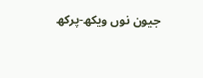جیون نوں ویکھ-پرکھ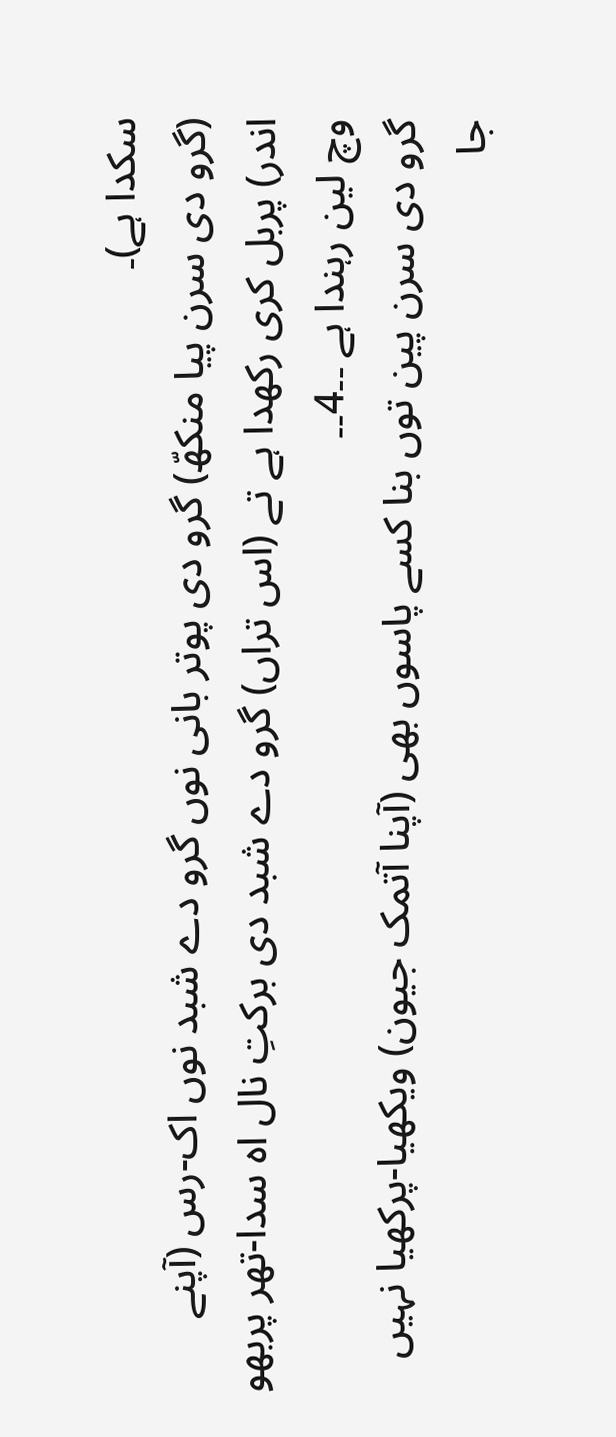سکدا ہے)۔
(گرو دی سرن پیا منکھّ) گرو دی پوتر بانی نوں گرو دے شبد نوں اک-رس (آپنے اندر) پربل کری رکھدا ہے تے (اس تراں) گرو دے شبد دی برکتِ نال اہ سدا-تھر پربھو وچ لین رہندا ہے ۔۔4۔۔
گرو دی سرن پین توں بنا کسے پاسوں بھی (آپنا آتمک جیون) ویکھیا-پرکھیا نہیں جا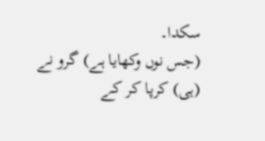سکدا۔
(جس نوں وکھایا ہے) گرو نے (ہی) کرپا کر کے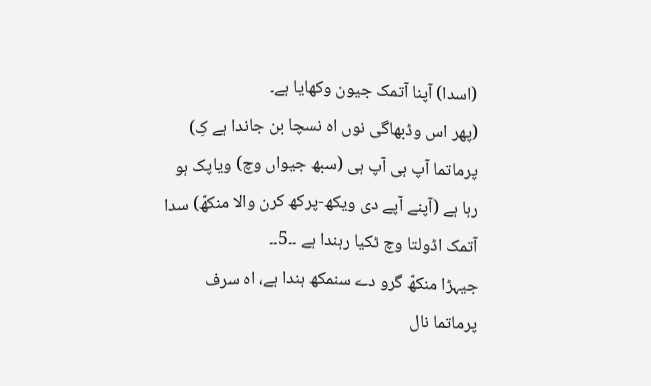(اسدا) آپنا آتمک جیون وکھایا ہے۔
(پھر اس وڈبھاگی نوں اہ نسچا بن جاندا ہے کِ) پرماتما آپ ہی آپ ہی (سبھ جیواں وچ) ویاپک ہو رہا ہے (آپنے آپے دی ویکھ-پرکھ کرن والا منکھّ) سدا آتمک اڈولتا وچ ٹکیا رہندا ہے ۔۔5۔۔
جیہڑا منکھّ گرو دے سنمکھ ہندا ہے، اہ سرف پرماتما نال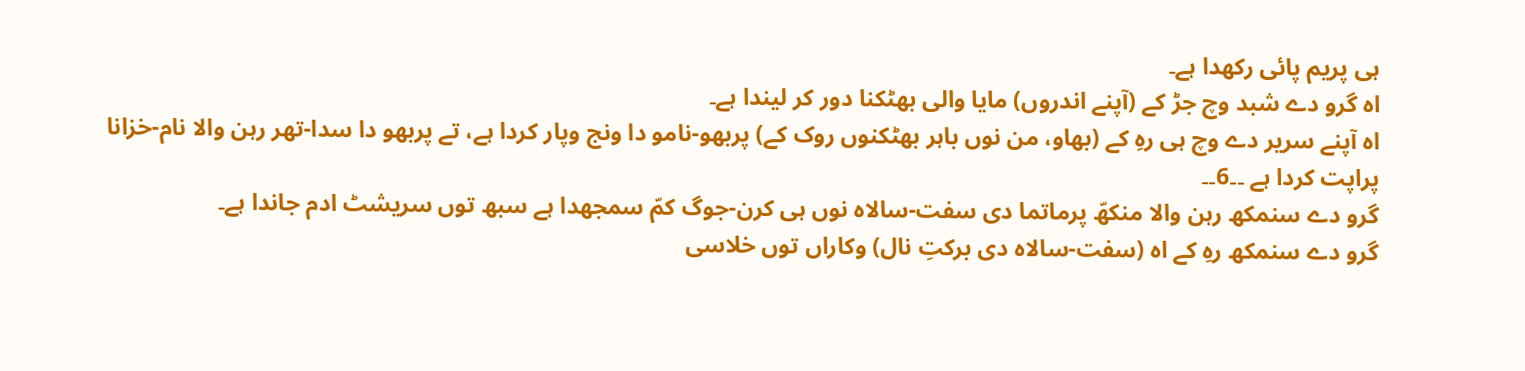ہی پریم پائی رکھدا ہے۔
اہ گرو دے شبد وچ جڑ کے (آپنے اندروں) مایا والی بھٹکنا دور کر لیندا ہے۔
اہ آپنے سریر دے وچ ہی رہِ کے (بھاو، من نوں باہر بھٹکنوں روک کے) پربھو-نامو دا ونج وپار کردا ہے، تے پربھو دا سدا-تھر رہن والا نام-خزانا پراپت کردا ہے ۔۔6۔۔
گرو دے سنمکھ رہن والا منکھّ پرماتما دی سفت-سالاہ نوں ہی کرن-جوگ کمّ سمجھدا ہے سبھ توں سریشٹ ادم جاندا ہے۔
گرو دے سنمکھ رہِ کے اہ (سفت-سالاہ دی برکتِ نال) وکاراں توں خلاسی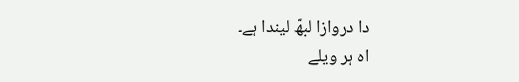دا دروازا لبھّ لیندا ہے۔
اہ ہر ویلے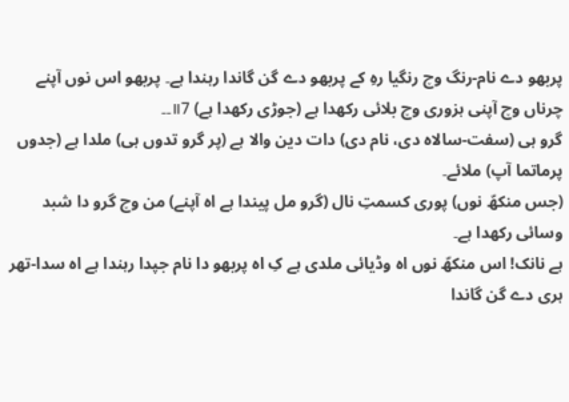پربھو دے نام-رنگ وچ رنگیا رہِ کے پربھو دے گن گاندا رہندا ہے۔ پربھو اس نوں آپنے چرناں وچ آپنی ہزوری وچ بلائی رکھدا ہے (جوڑی رکھدا ہے) ॥7۔۔
گرو ہی (سفت-سالاہ دی، نام دی) دات دین والا ہے (پر گرو تدوں ہی) ملدا ہے (جدوں پرماتما آپ) ملائے۔
(جس منکھّ نوں) پوری کسمتِ نال (گرو مل پیندا ہے اہ آپنے) من وچ گرو دا شبد وسائی رکھدا ہے۔
ہے نانک! اس منکھّ نوں اہ وڈیائی ملدی ہے کِ اہ پربھو دا نام جپدا رہندا ہے اہ سدا-تھر ہری دے گن گاندا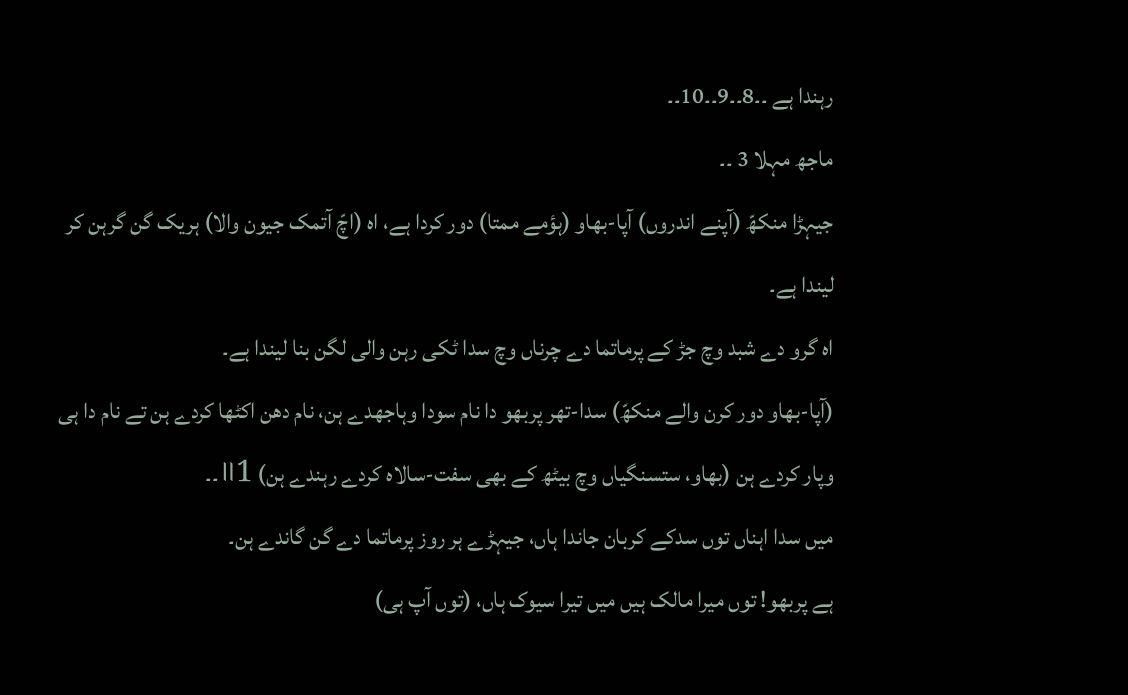رہندا ہے ۔۔8۔۔9۔۔10۔۔
ماجھ مہلا 3 ۔۔
جیہڑا منکھّ (آپنے اندروں) آپا-بھاو (ہؤمے ممتا) دور کردا ہے، اہ (اچّ آتمک جیون والا) ہریک گن گرہن کر لیندا ہے۔
اہ گرو دے شبد وچ جڑ کے پرماتما دے چرناں وچ سدا ٹکی رہن والی لگن بنا لیندا ہے۔
(آپا-بھاو دور کرن والے منکھّ) سدا-تھر پربھو دا نام سودا وہاجھدے ہن، نام دھن اکٹھا کردے ہن تے نام دا ہی وپار کردے ہن (بھاو، ستسنگیاں وچ بیٹھ کے بھی سفت-سالاہ کردے رہندے ہن) ॥1۔۔
میں سدا اہناں توں سدکے کربان جاندا ہاں، جیہڑے ہر روز پرماتما دے گن گاندے ہن۔
ہے پربھو! توں میرا مالک ہیں میں تیرا سیوک ہاں، (توں آپ ہی)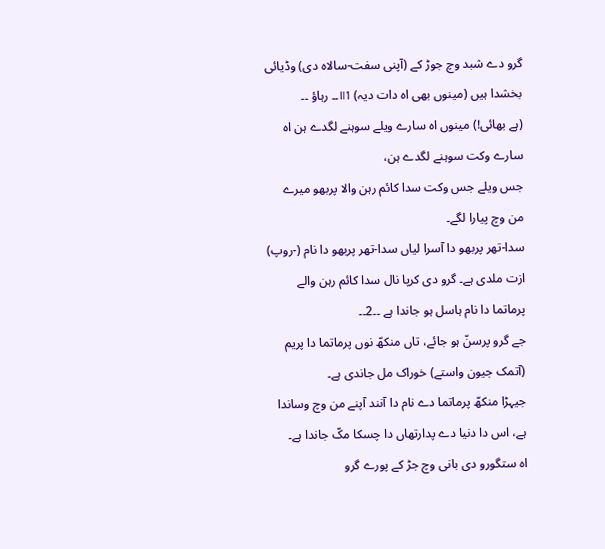گرو دے شبد وچ جوڑ کے (آپنی سفت-سالاہ دی) وڈیائی بخشدا ہیں (مینوں بھی اہ دات دیہ) ॥1۔۔ رہاؤ ۔۔
(ہے بھائی!) مینوں اہ سارے ویلے سوہنے لگدے ہن اہ سارے وکت سوہنے لگدے ہن،
جس ویلے جس وکت سدا کائم رہن والا پربھو میرے من وچ پیارا لگے۔
سدا-تھر پربھو دا آسرا لیاں سدا-تھر پربھو دا نام (-روپ) ازت ملدی ہے۔ گرو دی کرپا نال سدا کائم رہن والے پرماتما دا نام ہاسل ہو جاندا ہے ۔۔2۔۔
جے گرو پرسنّ ہو جائے، تاں منکھّ نوں پرماتما دا پریم (آتمک جیون واستے) خوراک مل جاندی ہے۔
جیہڑا منکھّ پرماتما دے نام دا آنند آپنے من وچ وساندا ہے، اس دا دنیا دے پدارتھاں دا چسکا مکّ جاندا ہے۔
اہ ستگورو دی بانی وچ جڑ کے پورے گرو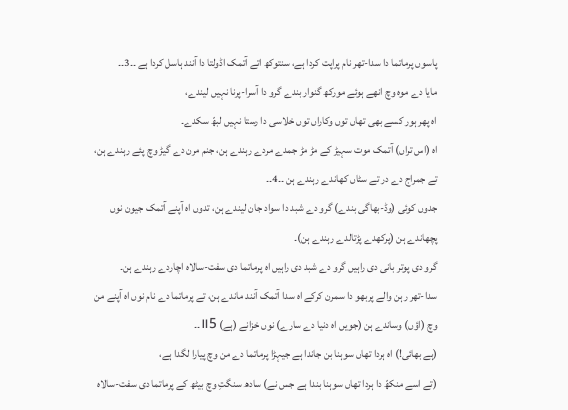پاسوں پرماتما دا سدا-تھر نام پراپت کردا ہے، سنتوکھ اتے آتمک اڈولتا دا آنند ہاسل کردا ہے ۔۔3۔۔
مایا دے موہ وچ انھے ہوئے مورکھ گنوار بندے گرو دا آسرا-پرنا نہیں لیندے،
اہ پھر ہور کسے بھی تھاں توں وکاراں توں خلاسی دا رستا نہیں لبھّ سکدے۔
اہ (اس تراں) آتمک موت سہیڑ کے مڑ مڑ جمدے مردے رہندے ہن، جنم مرن دے گیڑ وچ پئے رہندے ہن، تے جمراج دے در تے سٹاں کھاندے رہندے ہن ۔۔4۔۔
جدوں کوئی (وڈ-بھاگی بندے) گرو دے شبد دا سواد جان لیندے ہن، تدوں اہ آپنے آتمک جیون نوں پچھاندے ہن (پرکھدے پڑتالدے رہندے ہن)۔
گرو دی پوتر بانی دی راہیں گرو دے شبد دی راہیں اہ پرماتما دی سفت-سالاہ اچاردے رہندے ہن۔
سدا-تھر رہن والے پربھو دا سمرن کرکے اہ سدا آتمک آنند ماندے ہن، تے پرماتما دے نام نوں اہ آپنے من وچ (اؤں) وساندے ہن (جویں اہ دنیا دے سارے) نوں خزانے (ہے) ॥5۔۔
(ہے بھائی!) اہ ہردا تھاں سوہنا بن جاندا ہے جیہڑا پرماتما دے من وچ پیارا لگدا ہے،
(تے اسے منکھّ دا ہردا تھاں سوہنا بندا ہے جس نے) سادھ سنگتِ وچ بیٹھ کے پرماتما دی سفت-سالاہ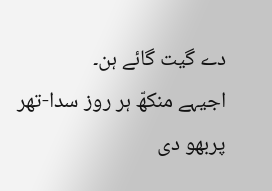دے گیت گائے ہن۔
اجیہے منکھّ ہر روز سدا-تھر پربھو دی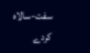سفت-سالاہ کردے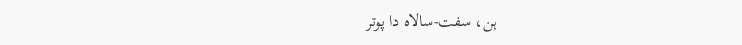ہن، سفت-سالاہ دا پوتر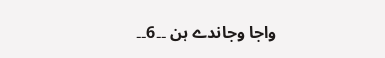واجا وجاندے ہن ۔۔6۔۔